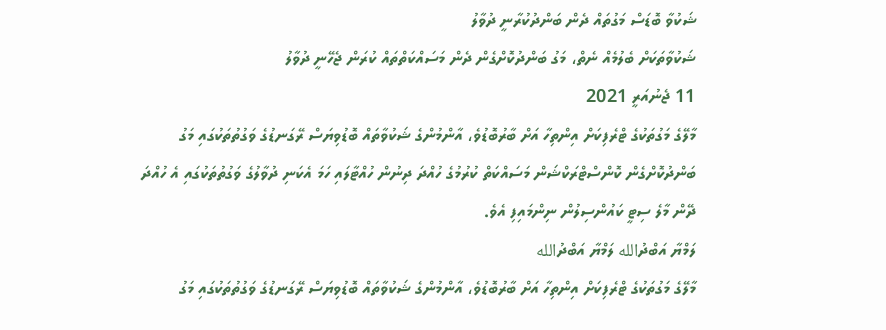ޝަކުވާ ބޮޑަސް މަގުތައް ދެން ބަންދުކުރާނީ ދުވާލު
ޝަކުވާތަކަށް ބެލުމެއް ނެތް، މަގު ބަންދުކޮށްގެން ދެން މަސައްކަތްތައް ކުރަން ޖެހޭނީ ދުވާލު
11 ޖެނުއަރީ 2021
މާލޭގެ މަގުތަކުގެ ޓްރެފިކަށް އިންތިހާ އަށް ބާރުބޮޑުވެ، އާންމުންގެ ޝަކުވާތައް ބޮޑުވިޔަސް ރޭގަނޑުގެ ވަގުތުތަކުގައި މަގު ބަންދުކޮށްގެން ކޮންސްޓްރަކްޝަން މަސައްކަތް ކުރުމުގެ ހުއްދަ ދިނުން ހުއްޓާލައި ހަމަ އެކަނި ދުވާލުގެ ވަގުތުތަކުގައި އެ ހުއްދަ ދޭން މާލެ ސިޓީ ކައުންސިލުން ނިންމައިފި އެވެ.
ލަމްޔާ އަބްދުالله ލަމްޔާ އަބްދުالله
މާލޭގެ މަގުތަކުގެ ޓްރެފިކަށް އިންތިހާ އަށް ބާރުބޮޑުވެ، އާންމުންގެ ޝަކުވާތައް ބޮޑުވިޔަސް ރޭގަނޑުގެ ވަގުތުތަކުގައި މަގު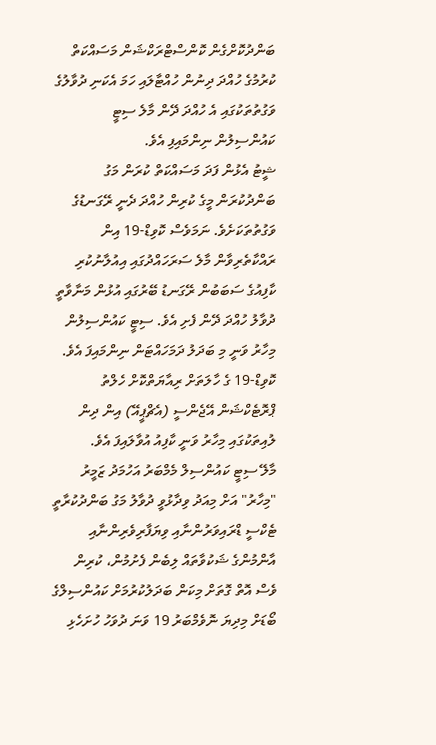ބަންދުކޮށްގެން ކޮންސްޓްރަކްޝަން މަސައްކަތް ކުރުމުގެ ހުއްދަ ދިނުން ހުއްޓާލައި ހަމަ އެކަނި ދުވާލުގެ ވަގުތުތަކުގައި އެ ހުއްދަ ދޭން މާލެ ސިޓީ ކައުންސިލުން ނިންމައިފި އެވެ.
ޝީޓު އެޅުން ފަދަ މަސައްކަތް ކުރަން މަގު ބަންދުކުރަން މީގެ ކުރިން ހުއްދަ ދެނީ ރޭގަނޑުގެ ވަގުތުތަކަށެވެ. ނަމަވެސް ކޮވިޑް-19 އިން ރައްކާތެރިވާން މާލެ ސަރަހައްދުގައި އިއުލާނުކުރި ކާފިއުގެ ސަބަބުން ރޭގަނޑު ބޭރުގައި އުޅުން މަނާވާތީ ދުވާލު ހުއްދަ ދޭން ފެށި އެވެ. ސިޓީ ކައުންސިލުން މިހާރު ވަނީ މި ބަދަލު ދަމަހައްޓަން ނިންމައިފަ އެވެ.
ކޮވިޑް-19 ގެ ހާލަތަށް ރިއާޔަތްކޮށް ހެލްތު ޕްރޮޓެކްޝަން އޭޖެންސީ (އެޗްޕީއޭ) އިން ދިން ލުއިތަކުގައި މިހާރު ވަނީ ކާފިއު އުވާލައިފަ އެވެ.
މާލޭ ސިޓީ ކައުންސިލް މެމްބަރު އަހުމަދު ޒަމީރު "މިހާރު" އަށް މިއަދު ވިދާޅުވީ ދުވާލު މަގު ބަންދުކުރާތީ ޓެކްސީ ޑްރައިވަރުންނާއި ވިޔަފާރިވެރިންނާއި އާންމުންގެ ޝަކުވާތައް ލިބެން ފެށުމުން، ކުރިން ވެސް އޮތް ގޮތަށް މިކަން ބަދަލުކުރުމަށް ކައުންސިލްގެ ބޯޑަށް މިދިޔަ ނޮވެމްބަރު 19 ވަނަ ދުވަހު ހުށަހެޅި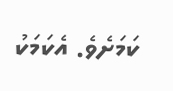ކަމަށެވެ. އެކަމަކު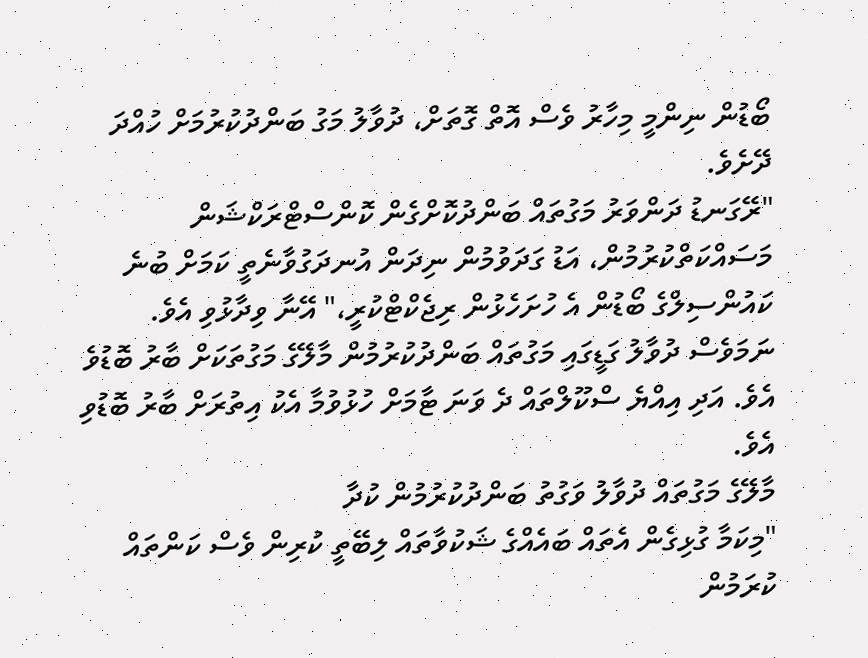ބޯޑުން ނިންމީ މިހާރު ވެސް އޮތް ގޮތަށް، ދުވާލު މަގު ބަންދުކުރުމަށް ހުއްދަ ދޭށެވެ.
"ރޭގަނޑު ދަންވަރު މަގުތައް ބަންދުކޮށްގެން ކޮންސްޓްރަކްޝަން މަސައްކަތްކުރުމުން، އަޑު ގަދަވުމުން ނިދަން އުނދަގުވާނެތީ ކަމަށް ބުނެ ކައުންސިލްގެ ބޯޑުން އެ ހުށަހެޅުން ރިޖެކްޓްކުރީ،" އޭނާ ވިދާޅުވި އެވެ.
ނަމަވެސް ދުވާލު ގަޑީގައި މަގުތައް ބަންދުކުރުމުން މާލޭގެ މަގުތަކަށް ބާރު ބޮޑުވެ އެވެ. އަދި އިއްޔެ ސްކޫލްތައް ދެ ވަނަ ޓާމަށް ހުޅުވުމާ އެކު އިތުރަށް ބާރު ބޮޑުވި އެވެ.
މާލޭގެ މަގުތައް ދުވާލު ވަގުތު ބަންދުކުރުމުން ކުދާ
"މިކަމާ ގުޅިގެން އެތައް ބައެއްގެ ޝަކުވާތައް ލިބޭތީ ކުރިން ވެސް ކަންތައް ކުރަމުން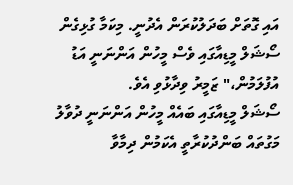އައި ގޮތަށް ބަދަލުކުރަން އެދުނީ. މިކަމާ ގުޅިގެން ސޯޝަލް މީޑިއާގައި ވެސް މީހުން އަންނަނީ އަޑު އުފުލަމުން،" ޒަމީރު ވިދާޅުވި އެވެ.
ސޯޝަލް މީޑިއާގައި ބައެއް މީހުން އަންނަނީ ދުވާލު މަގުތައް ބަންދުކުރާތީ އެކަމުން ދިމާވާ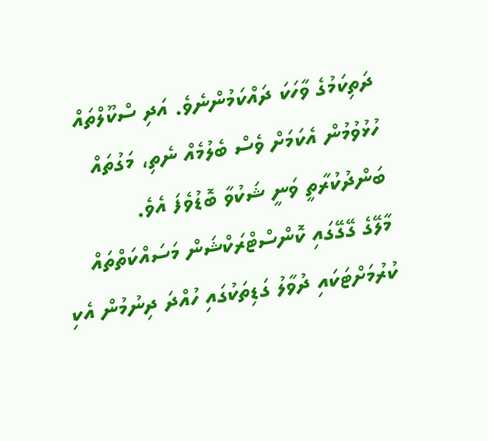ދަތިކަމުގެ ވާހަކަ ދައްކަމުންނެވެ. އަދި ސްކޫލްތައް ހުޅުވުމުން އެކަމަށް ވެސް ބެލުމެއް ނެތި، މަގުތައް ބަންދުކުރާތީ ވަނީ ޝަކުވާ ބޮޑުވެފަ އެވެ.
މާލޭގެ ގޭގޭގައި ކޮންސްޓްރަކްޝަން މަސައްކަތްތައް ކުރުމަށްޓަކައި ދުވާލު ގަޑިތަކުގައި ހުއްދަ ދިނުމުން އެކި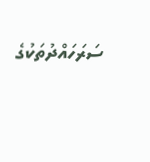ސަރަހައްދުތަކުގެ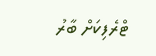ޓްރެފިކަށް ބާރު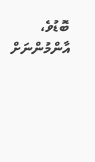ބޮޑުވެ، އާންމުންނަށް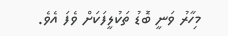މިހާރު ވަނީ ބޮޑު ތަކުލީފަކަށް ވެފަ އެވެ.